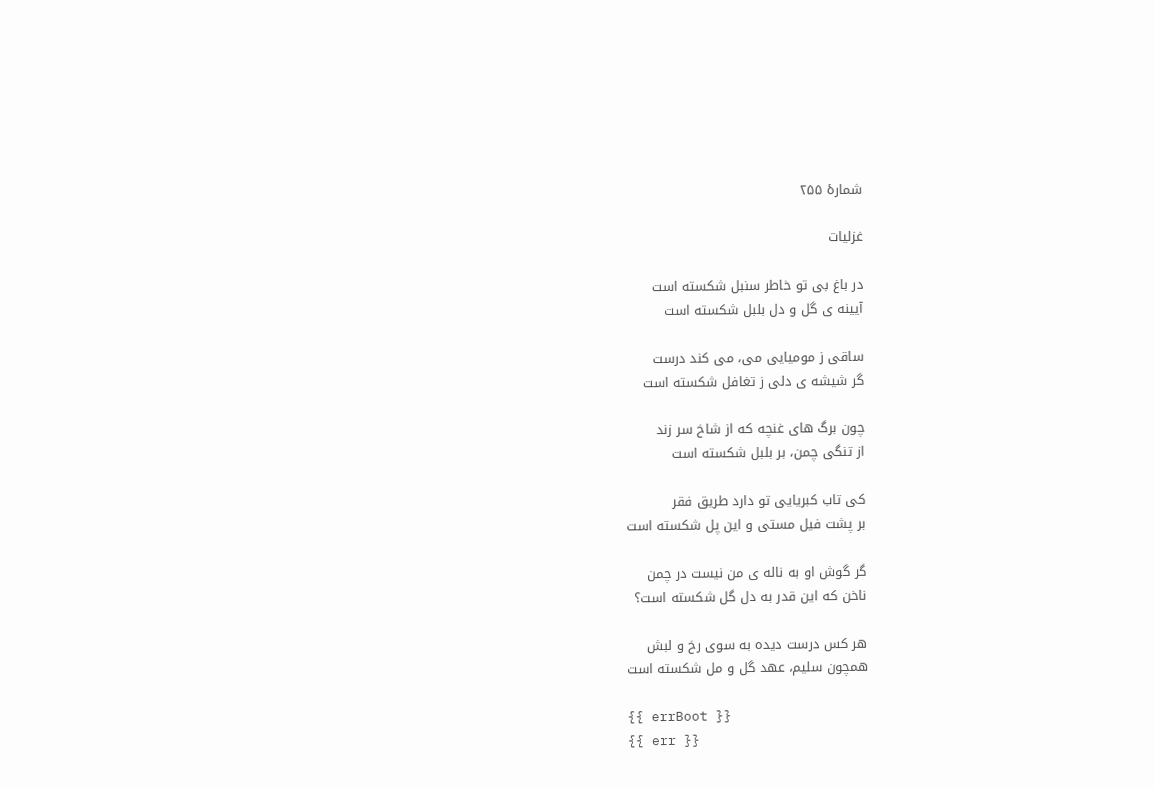شمارهٔ ۲۵۵

غزلیات

در باغ بی تو خاطر سنبل شکسته است
آیینه ی گل و دل بلبل شکسته است

ساقی ز مومیایی می، می کند درست
گر شیشه ی دلی ز تغافل شکسته است

چون برگ های غنچه که از شاخ سر زند
از تنگی چمن، بر بلبل شکسته است

کی تاب کبریایی تو دارد طریق فقر
بر پشت فیل مستی و این پل شکسته است

گر گوش او به ناله ی من نیست در چمن
ناخن که این قدر به دل گل شکسته است؟

هر کس درست دیده به سوی رخ و لبش
همچون سلیم، عهد گل و مل شکسته است

{{ errBoot }}
{{ err }}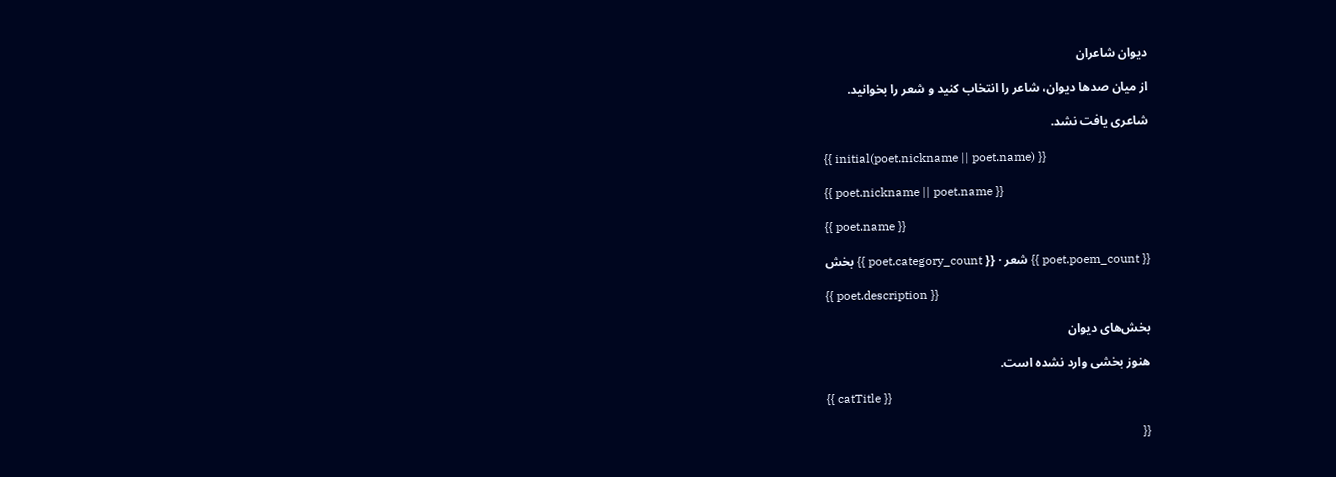دیوان شاعران

از میان صدها دیوان، شاعر را انتخاب کنید و شعر را بخوانید.

شاعری یافت نشد.

{{ initial(poet.nickname || poet.name) }}

{{ poet.nickname || poet.name }}

{{ poet.name }}

{{ poet.poem_count }} شعر · {{ poet.category_count }} بخش

{{ poet.description }}

بخش‌های دیوان

هنوز بخشی وارد نشده است.

{{ catTitle }}

{{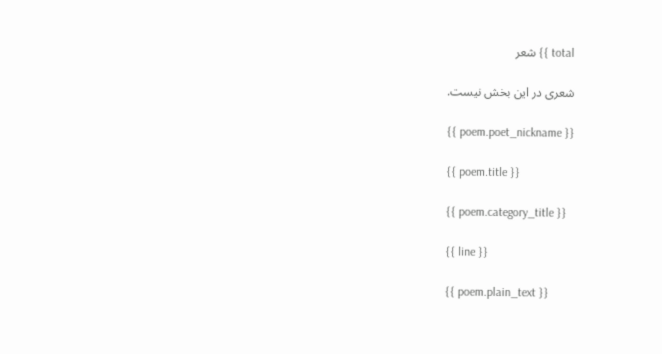total }} شعر

شعری در این بخش نیست.

{{ poem.poet_nickname }}

{{ poem.title }}

{{ poem.category_title }}

{{ line }}

{{ poem.plain_text }}